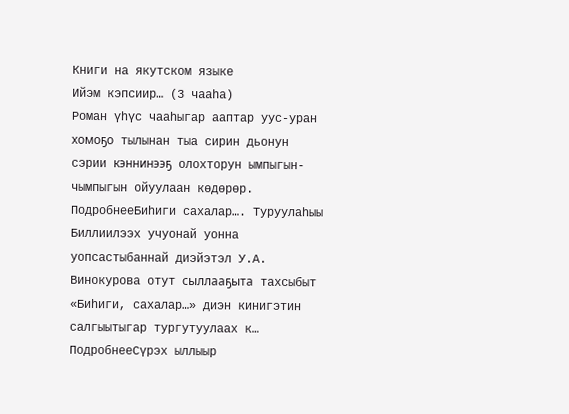Книги на якутском языке
Ийэм кэпсиир… (3 чааһа)
Роман үһүс чааһыгар ааптар уус-уран хомоҕо тылынан тыа сирин дьонун сэрии кэннинээҕ олохторун ымпыгын-чымпыгын ойуулаан көдөрөр.
ПодробнееБиһиги сахалар…. Туруулаһыы
Биллиилээх учуонай уонна уопсастыбаннай диэйэтэл У.А. Винокурова отут сыллааҕыта тахсыбыт «Биһиги, сахалар…» диэн кинигэтин салгыытыгар тургутуулаах к…
ПодробнееСүрэх ыллыыр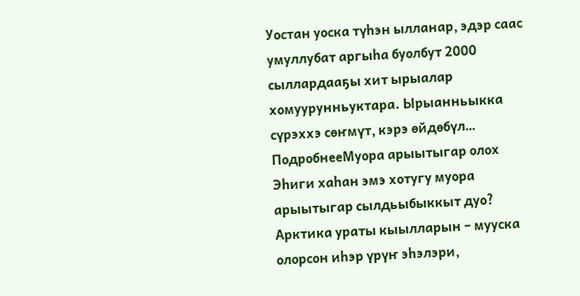Уостан уоска түһэн ылланар, эдэр саас умуллубат аргыһа буолбут 2000 сыллардааҕы хит ырыалар хомуурунньуктара. Ырыанньыкка сүрэххэ сөҥмүт, кэрэ өйдөбүл…
ПодробнееМуора арыытыгар олох
Эһиги хаһан эмэ хотугу муора арыытыгар сылдьыбыккыт дуо? Арктика ураты кыылларын – мууска олорсон иһэр үрүҥ эһэлэри,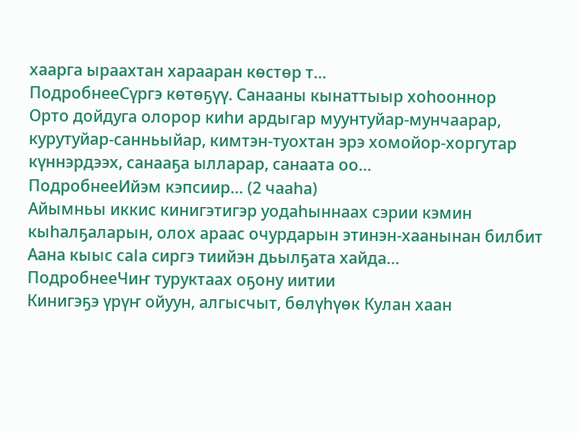хаарга ыраахтан харааран көстөр т…
ПодробнееСүргэ көтөҕүү. Санааны кынаттыыр хоһооннор
Орто дойдуга олорор киһи ардыгар муунтуйар-мунчаарар, курутуйар-санньыйар, кимтэн-туохтан эрэ хомойор-хоргутар күннэрдээх, санааҕа ылларар, санаата оо…
ПодробнееИйэм кэпсиир… (2 чааһа)
Айымньы иккис кинигэтигэр уодаһыннаах сэрии кэмин кыһалҕаларын, олох араас очурдарын этинэн-хаанынан билбит Аана кыыс саІа сиргэ тиийэн дьылҕата хайда…
ПодробнееЧиҥ туруктаах оҕону иитии
Кинигэҕэ үрүҥ ойуун, алгысчыт, бөлүһүөк Кулан хаан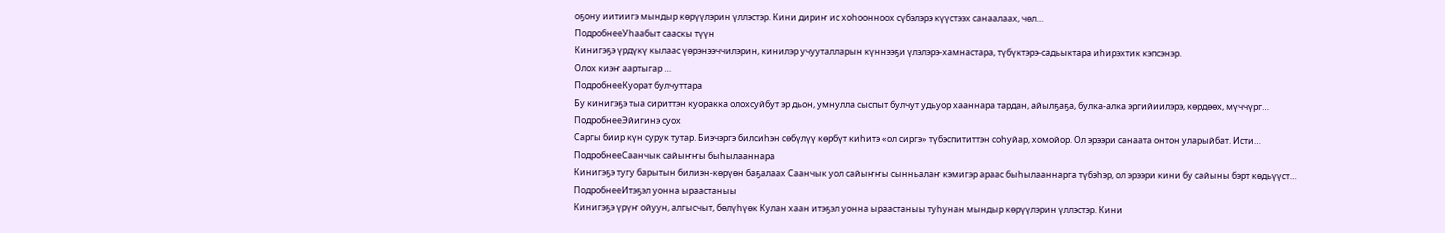оҕону иитиигэ мындыр көрүүлэрин үллэстэр. Кини дириҥ ис хоһоонноох сүбэлэрэ күүстээх санаалаах, чөл…
ПодробнееУһаабыт сааскы түүн
Кинигэҕэ үрдүкү кылаас үөрэнээччилэрин, кинилэр учууталларын күннээҕи үлэлэрэ-хамнастара, түбүктэрэ-садьыктара иһирэхтик кэпсэнэр.
Олох киэҥ аартыгар …
ПодробнееКуорат булчуттара
Бу кинигэҕэ тыа сириттэн куоракка олохсуйбут эр дьон, умнулла сыспыт булчут удьуор хааннара тардан, айылҕаҕа, булка-алка эргийиилэрэ, көрдөөх, мүччүрг…
ПодробнееЭйигинэ суох
Саргы биир күн сурук тутар. Биэчэргэ билсиһэн сөбүлүү көрбүт киһитэ «ол сиргэ» түбэспититтэн соһуйар, хомойор. Ол эрээри санаата онтон уларыйбат. Исти…
ПодробнееСаанчык сайыҥҥы быһылааннара
Кинигэҕэ тугу барытын билиэн-көрүөн баҕалаах Саанчык уол сайыҥҥы сынньалаҥ кэмигэр араас быһылааннарга түбэһэр, ол эрээри кини бу сайыны бэрт көдьүүст…
ПодробнееИтэҕэл уонна ыраастаныы
Кинигэҕэ үрүҥ ойуун, алгысчыт, бөлүһүөк Кулан хаан итэҕэл уонна ыраастаныы туһунан мындыр көрүүлэрин үллэстэр. Кини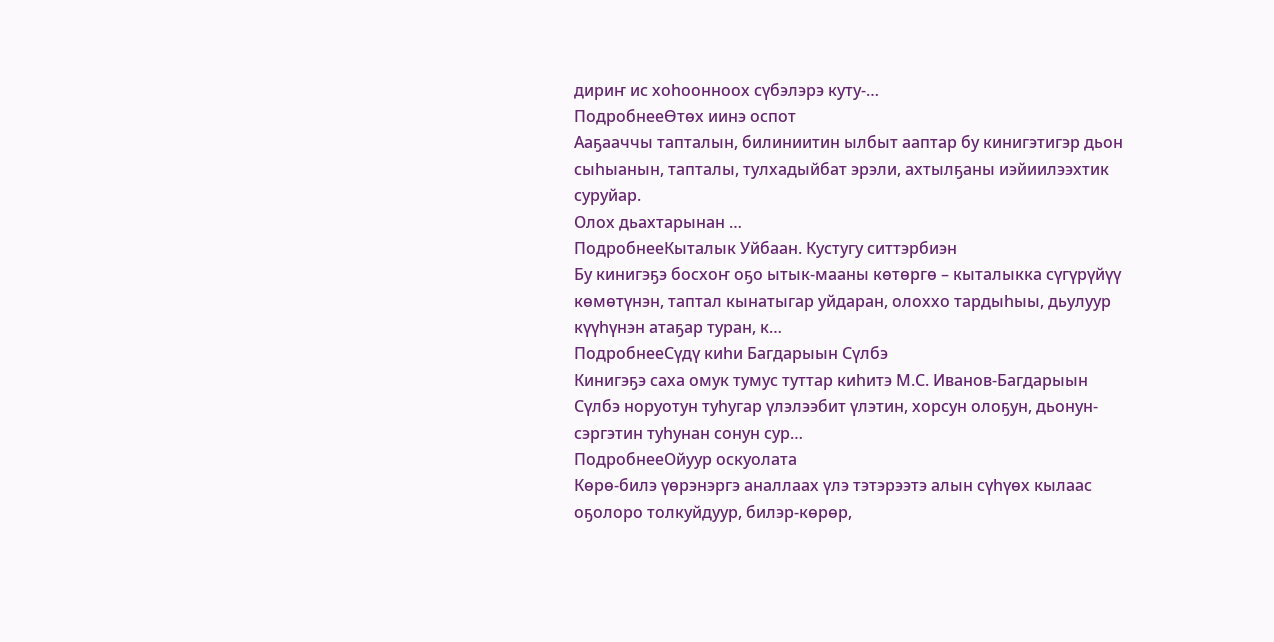дириҥ ис хоһоонноох сүбэлэрэ куту-…
ПодробнееӨтөх иинэ оспот
Ааҕааччы тапталын, билиниитин ылбыт ааптар бу кинигэтигэр дьон сыһыанын, тапталы, тулхадыйбат эрэли, ахтылҕаны иэйиилээхтик суруйар.
Олох дьахтарынан …
ПодробнееКыталык Уйбаан. Кустугу ситтэрбиэн
Бу кинигэҕэ босхоҥ оҕо ытык-мааны көтөргө – кыталыкка сүгүрүйүү көмөтүнэн, таптал кынатыгар уйдаран, олоххо тардыһыы, дьулуур күүһүнэн атаҕар туран, к…
ПодробнееСүдү киһи Багдарыын Сүлбэ
Кинигэҕэ саха омук тумус туттар киһитэ М.С. Иванов-Багдарыын Сүлбэ норуотун туһугар үлэлээбит үлэтин, хорсун олоҕун, дьонун-сэргэтин туһунан сонун сур…
ПодробнееОйуур оскуолата
Көрө-билэ үөрэнэргэ аналлаах үлэ тэтэрээтэ алын сүһүөх кылаас оҕолоро толкуйдуур, билэр-көрөр,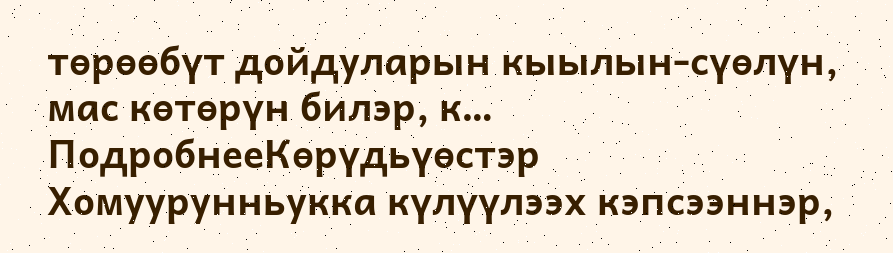төрөөбүт дойдуларын кыылын-сүөлүн, мас көтөрүн билэр, к…
ПодробнееКөрүдьүөстэр
Хомуурунньукка күлүүлээх кэпсээннэр,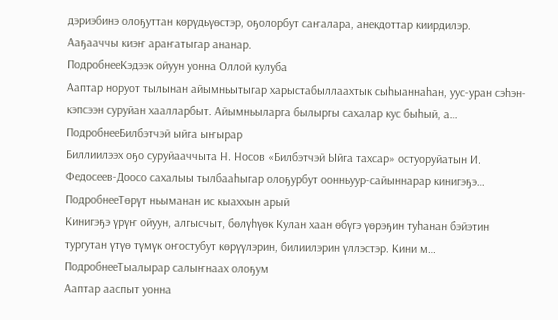дэриэбинэ олоҕуттан көрүдьүөстэр, оҕолорбут саҥалара, анекдоттар киирдилэр.
Ааҕааччы киэҥ араҥатыгар ананар.
ПодробнееКэдээк ойуун уонна Оллой кулуба
Ааптар норуот тылынан айымньытыгар харыстабыллаахтык сыһыаннаһан, уус-уран сэһэн-кэпсээн суруйан хаалларбыт. Айымньыларга былыргы сахалар кус быһый, а…
ПодробнееБилбэтчэй ыйга ыҥырар
Биллиилээх оҕо суруйааччыта Н. Носов «Билбэтчэй Ыйга тахсар» остуоруйатын И. Федосеев-Доосо сахалыы тылбааһыгар олоҕурбут оонньуур-сайыннарар кинигэҕэ…
ПодробнееТөрүт ньыманан ис кыаххын арый
Кинигэҕэ үрүҥ ойуун, алгысчыт, бөлүһүөк Кулан хаан өбүгэ үөрэҕин туһанан бэйэтин тургутан үтүө түмүк оҥостубут көрүүлэрин, билиилэрин үллэстэр. Кини м…
ПодробнееТыалырар салыҥнаах олоҕум
Ааптар ааспыт уонна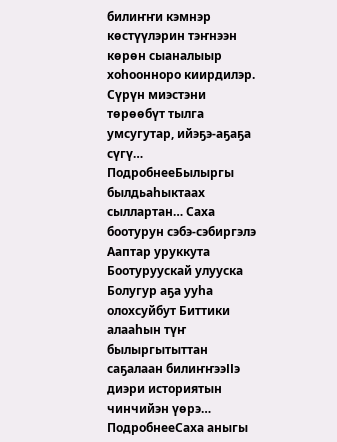билиҥҥи кэмнэр көстүүлэрин тэҥнээн көрөн сыаналыыр хоһоонноро киирдилэр. Сүрүн миэстэни төрөөбүт тылга умсугутар, ийэҕэ-аҕаҕа сүгү…
ПодробнееБылыргы былдьаһыктаах сыллартан… Саха боотурун сэбэ-сэбиргэлэ
Ааптар уруккута Боотуруускай улууска Болугур аҕа ууһа олохсуйбут Биттики алааһын түҥ былыргытыттан саҕалаан билиҥҥээІІэ диэри историятын чинчийэн үөрэ…
ПодробнееСаха аныгы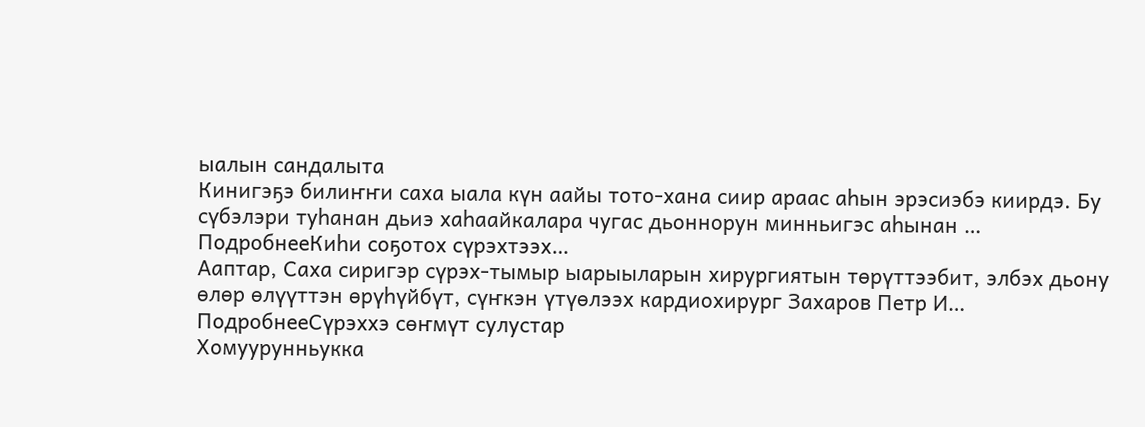ыалын сандалыта
Кинигэҕэ билиҥҥи саха ыала күн аайы тото-хана сиир араас аһын эрэсиэбэ киирдэ. Бу сүбэлэри туһанан дьиэ хаһаайкалара чугас дьоннорун минньигэс аһынан …
ПодробнееКиһи соҕотох сүрэхтээх…
Ааптар, Саха сиригэр сүрэх-тымыр ыарыыларын хирургиятын төрүттээбит, элбэх дьону өлөр өлүүттэн өрүһүйбүт, сүҥкэн үтүөлээх кардиохирург Захаров Петр И…
ПодробнееСүрэххэ сөҥмүт сулустар
Хомуурунньукка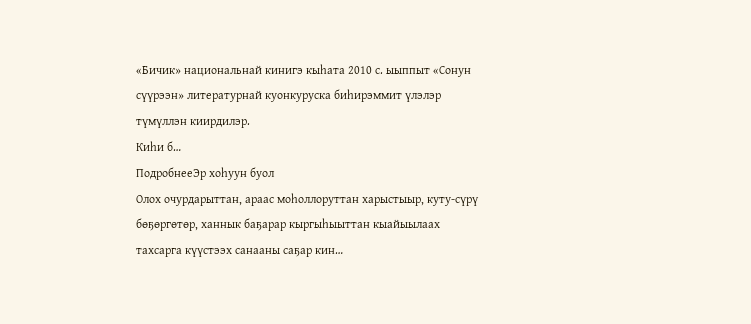«Бичик» национальнай кинигэ кыһата 2010 с. ыыппыт «Сонун сүүрээн» литературнай куонкуруска биһирэммит үлэлэр түмүллэн киирдилэр.
Киһи б…
ПодробнееЭр хоһуун буол
Олох очурдарыттан, араас моһоллоруттан харыстыыр, куту-сүрү бөҕөргөтөр, ханнык баҕарар кыргыһыыттан кыайыылаах тахсарга күүстээх санааны саҕар кин…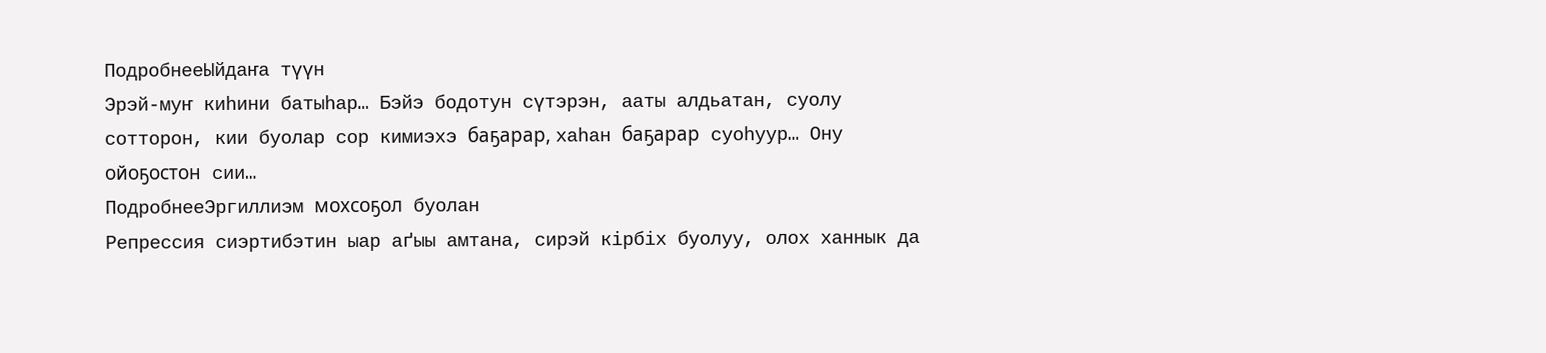ПодробнееЫйдаҥа түүн
Эрэй-муҥ киһини батыһар… Бэйэ бодотун сүтэрэн, ааты алдьатан, суолу сотторон, кии буолар сор кимиэхэ баҕарар, хаһан баҕарар суоһуур… Ону ойоҕостон сии…
ПодробнееЭргиллиэм мохсоҕол буолан
Репрессия сиэртибэтин ыар аґыы амтана, сирэй кірбіх буолуу, олох ханнык да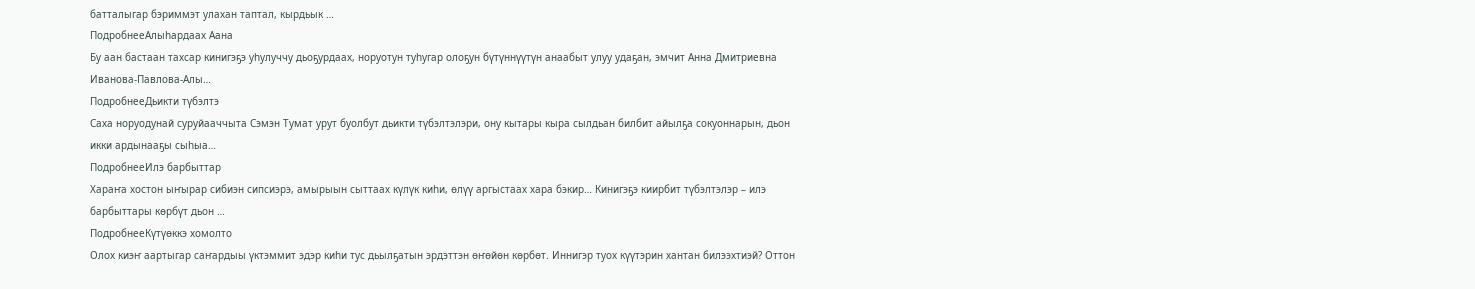батталыгар бэриммэт улахан таптал, кырдьык …
ПодробнееАлыһардаах Аана
Бу аан бастаан тахсар кинигэҕэ уһулуччу дьоҕурдаах, норуотун туһугар олоҕун бүтүннүүтүн анаабыт улуу удаҕан, эмчит Анна Дмитриевна Иванова-Павлова-Алы…
ПодробнееДьикти түбэлтэ
Саха норуодунай суруйааччыта Сэмэн Тумат урут буолбут дьикти түбэлтэлэри, ону кытары кыра сылдьан билбит айылҕа сокуоннарын, дьон икки ардынааҕы сыһыа…
ПодробнееИлэ барбыттар
Хараҥа хостон ыҥырар сибиэн сипсиэрэ, амырыын сыттаах күлүк киһи, өлүү аргыстаах хара бэкир… Кинигэҕэ киирбит түбэлтэлэр – илэ барбыттары көрбүт дьон …
ПодробнееКүтүөккэ хомолто
Олох киэҥ аартыгар саҥардыы үктэммит эдэр киһи тус дьылҕатын эрдэттэн өҥөйөн көрбөт. Иннигэр туох күүтэрин хантан билээхтиэй? Оттон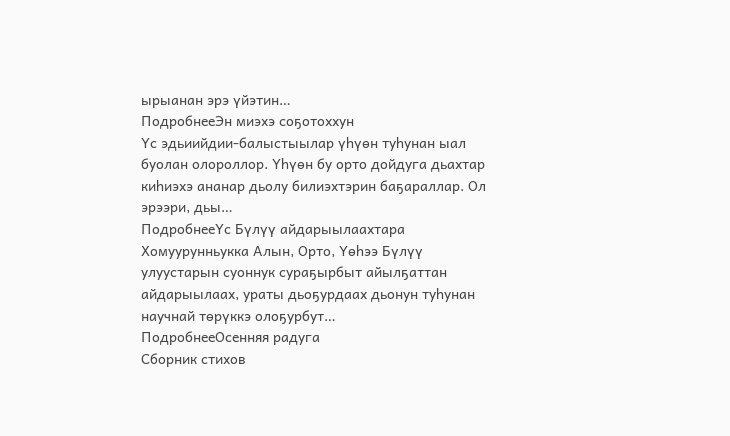ырыанан эрэ үйэтин…
ПодробнееЭн миэхэ соҕотоххун
Үс эдьиийдии-балыстыылар үһүөн туһунан ыал буолан олороллор. Үһүөн бу орто дойдуга дьахтар киһиэхэ ананар дьолу билиэхтэрин баҕараллар. Ол эрээри, дьы…
ПодробнееҮс Бүлүү айдарыылаахтара
Хомуурунньукка Алын, Орто, Үөһээ Бүлүү улуустарын суоннук сураҕырбыт айылҕаттан айдарыылаах, ураты дьоҕурдаах дьонун туһунан научнай төрүккэ олоҕурбут…
ПодробнееОсенняя радуга
Сборник стихов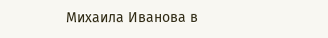Михаила Иванова в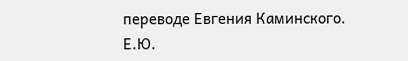переводе Евгения Каминского.
Е.Ю.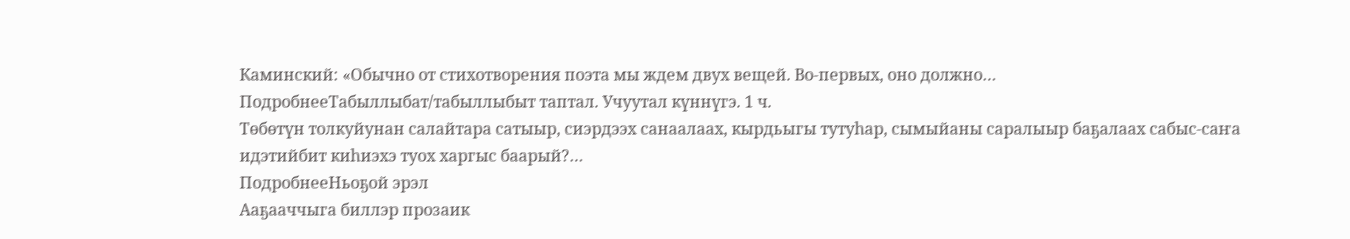Каминский: «Обычно от стихотворения поэта мы ждем двух вещей. Во-первых, оно должно…
ПодробнееТабыллыбат/табыллыбыт таптал. Учуутал күннүгэ. 1 ч.
Төбөтүн толкуйунан салайтара сатыыр, сиэрдээх санаалаах, кырдьыгы тутуһар, сымыйаны саралыыр баҕалаах сабыс-саҥа идэтийбит киһиэхэ туох харгыс баарый?…
ПодробнееНьоҕой эрэл
Ааҕааччыга биллэр прозаик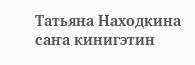Татьяна Находкина саҥа кинигэтин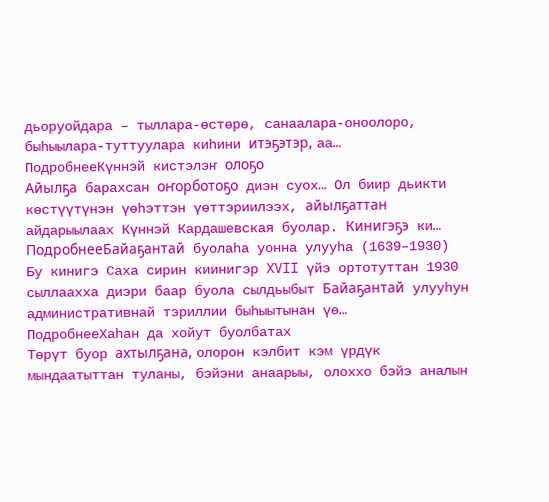дьоруойдара – тыллара-өстөрө, санаалара-оноолоро, быһыылара-туттуулара киһини итэҕэтэр, аа…
ПодробнееКүннэй кистэлэҥ олоҕо
Айылҕа барахсан оҥорботоҕо диэн суох… Ол биир дьикти көстүүтүнэн үөһэттэн үөттэриилээх, айылҕаттан айдарыылаах Күннэй Кардашевская буолар. Кинигэҕэ ки…
ПодробнееБайаҕантай буолаһа уонна улууһа (1639–1930)
Бу кинигэ Саха сирин киинигэр XVII үйэ ортотуттан 1930 сыллаахха диэри баар буола сылдьыбыт Байаҕантай улууһун административнай тэриллии быһыытынан үө…
ПодробнееХаһан да хойут буолбатах
Төрүт буор ахтылҕана, олорон кэлбит кэм үрдүк мындаатыттан туланы, бэйэни анаарыы, олоххо бэйэ аналын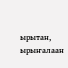ырытан, ырыҥалаан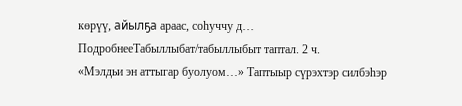көрүү, айылҕа араас, соһуччу д…
ПодробнееТабыллыбат/табыллыбыт таптал. 2 ч.
«Мэлдьи эн аттыгар буолуом…» Таптыыр сүрэхтэр силбэһэр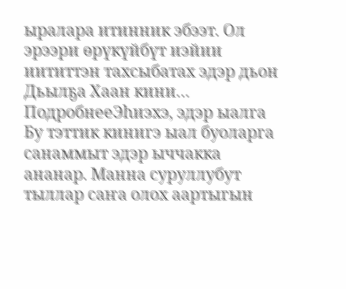ыралара итинник эбээт. Ол эрээри өрүкүйбүт иэйии иититтэн тахсыбатах эдэр дьон Дьылҕа Хаан кини…
ПодробнееЭһиэхэ, эдэр ыалга
Бу тэттик кинигэ ыал буоларга санаммыт эдэр ыччакка ананар. Манна суруллубут тыллар саҥа олох аартыгын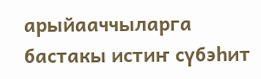арыйааччыларга бастакы истиҥ сүбэһит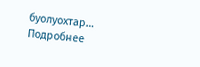буолуохтар…
Подробнее